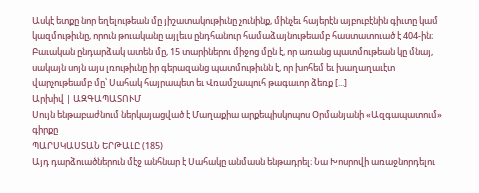Ասկէ ետքը նոր եղելութեան մը յիշատակութիւնը չունինք, մինչեւ հայերէն այբուբէնին գիւտը կամ կազմութիւնը, որուն թուականը այլեւս ընդհանուր համաձայնութեամբ հաստատուած է 404-ին։ Բաւական ընդարձակ ատեն մը, 15 տարիներու միջոց մըն է, որ առանց պատմութեան կը մնայ, սակայն սոյն այս լռութիւնը իր գերազանց պատմութիւնն է, որ խոհեմ եւ խաղաղաւէտ վարչութեամբ մը՝ Սահակ հայրապետ եւ Վռամշապուհ թագաւոր ձեռք [...]
Արխիվ | ԱԶԳԱՊԱՏՈՒՄ
Սույն ենթաբաժնում ներկայացված է Մաղաքիա արքեպիսկոպոս Օրմանյանի «Ազգապատում» գիրքը
ՊԱՐՍԿԱՍՏԱՆ ԵՐԹԱԼԸ (185)
Այդ դարձուածներուն մէջ անհնար է Սահակը անմասն ենթադրել։ Նա Խոսրովի առաջնորդելու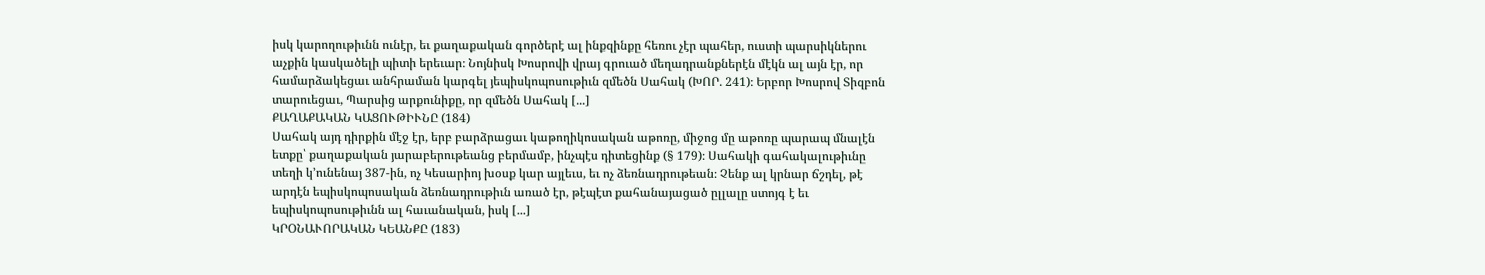իսկ կարողութիւնն ունէր, եւ քաղաքական գործերէ ալ ինքզինքը հեռու չէր պահեր, ուստի պարսիկներու աչքին կասկածելի պիտի երեւար։ Նոյնիսկ Խոսրովի վրայ գրուած մեղադրանքներէն մէկն ալ այն էր, որ համարձակեցաւ անհրաման կարգել յեպիսկոպոսութիւն զմեծն Սահակ (ԽՈՐ. 241)։ Երբոր Խոսրով Տիզբոն տարուեցաւ, Պարսից արքունիքը, որ զմեծն Սահակ [...]
ՔԱՂԱՔԱԿԱՆ ԿԱՑՈՒԹԻՒՆԸ (184)
Սահակ այդ դիրքին մէջ էր, երբ բարձրացաւ կաթողիկոսական աթոռը, միջոց մը աթոռը պարապ մնալէն ետքը՝ քաղաքական յարաբերութեանց բերմամբ, ինչպէս դիտեցինք (§ 179)։ Սահակի գահակալութիւնը տեղի կ’ունենայ 387-ին, ոչ Կեսարիոյ խօսք կար այլեւս, եւ ոչ ձեռնադրութեան։ Չենք ալ կրնար ճշդել, թէ արդէն եպիսկոպոսական ձեռնադրութիւն առած էր, թէպէտ քահանայացած ըլլալը ստոյգ է եւ եպիսկոպոսութիւնն ալ հաւանական, իսկ [...]
ԿՐՕՆԱՒՈՐԱԿԱՆ ԿԵԱՆՔԸ (183)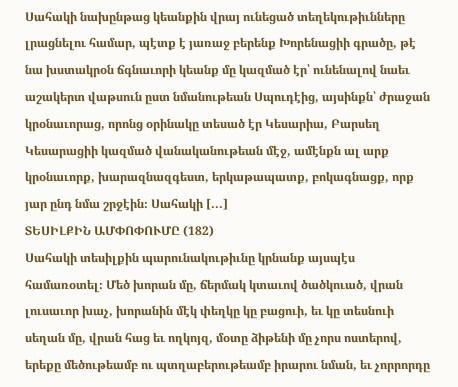Սահակի նախընթաց կեանքին վրայ ունեցած տեղեկութիւնները լրացնելու համար, պէտք է յառաջ բերենք Խորենացիի գրածը, թէ նա խստակրօն ճգնաւորի կեանք մը կազմած էր՝ ունենալով նաեւ աշակերտ վաթսուն ըստ նմանութեան Սպուդէից, այսինքն՝ ժրաջան կրօնաւորաց, որոնց օրինակը տեսած էր Կեսարիա, Բարսեղ Կեսարացիի կազմած վանականութեան մէջ, ամէնքն ալ արք կրօնաւորք, խարազնազգեստ, երկաթապատք, բոկագնացք, որք յար ընդ նմա շրջէին։ Սահակի [...]
ՏԵՍԻԼՔԻՆ ԱՄՓՈՓՈՒՄԸ (182)
Սահակի տեսիլքին պարունակութիւնը կրնանք այսպէս համառօտել։ Մեծ խորան մը, ճերմակ կտաւով ծածկուած, վրան լուսաւոր խաչ, խորանին մէկ փեղկը կը բացուի, եւ կը տեսնուի սեղան մը, վրան հաց եւ ողկոյզ, մօտը ձիթենի մը չորս ոստերով, երեքը մեծութեամբ ու պտղաբերութեամբ իրարու նման, եւ չորրորդը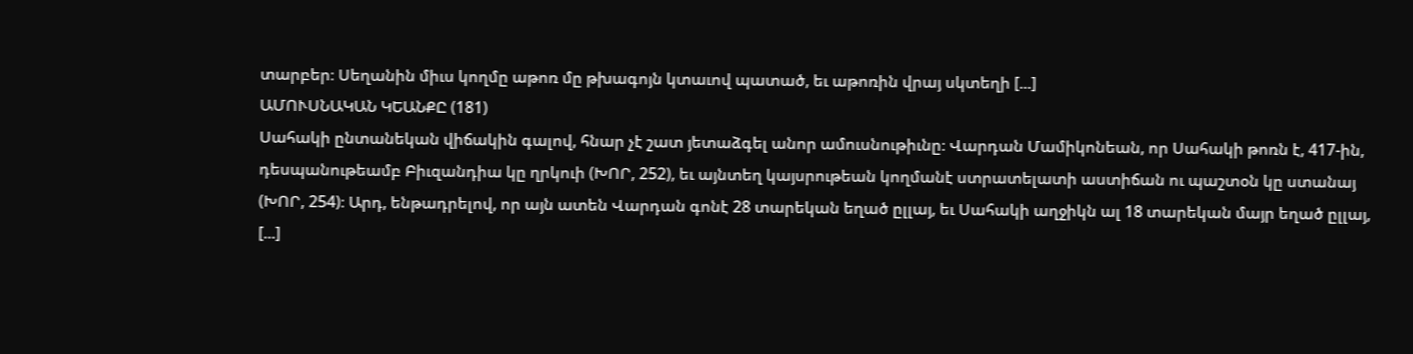տարբեր։ Սեղանին միւս կողմը աթոռ մը թխագոյն կտաւով պատած, եւ աթոռին վրայ սկտեղի [...]
ԱՄՈՒՍՆԱԿԱՆ ԿԵԱՆՔԸ (181)
Սահակի ընտանեկան վիճակին գալով, հնար չէ շատ յետաձգել անոր ամուսնութիւնը։ Վարդան Մամիկոնեան, որ Սահակի թոռն է, 417-ին, դեսպանութեամբ Բիւզանդիա կը ղրկուի (ԽՈՐ, 252), եւ այնտեղ կայսրութեան կողմանէ ստրատելատի աստիճան ու պաշտօն կը ստանայ (ԽՈՐ, 254)։ Արդ, ենթադրելով, որ այն ատեն Վարդան գոնէ 28 տարեկան եղած ըլլայ, եւ Սահակի աղջիկն ալ 18 տարեկան մայր եղած ըլլայ, [...]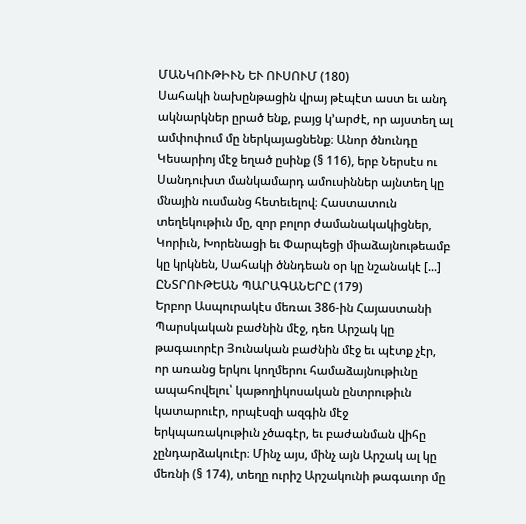ՄԱՆԿՈՒԹԻՒՆ ԵՒ ՈՒՍՈՒՄ (180)
Սահակի նախընթացին վրայ թէպէտ աստ եւ անդ ակնարկներ ըրած ենք, բայց կ’արժէ, որ այստեղ ալ ամփոփում մը ներկայացնենք։ Անոր ծնունդը Կեսարիոյ մէջ եղած ըսինք (§ 116), երբ Ներսէս ու Սանդուխտ մանկամարդ ամուսիններ այնտեղ կը մնային ուսմանց հետեւելով։ Հաստատուն տեղեկութիւն մը, զոր բոլոր ժամանակակիցներ, Կորիւն, Խորենացի եւ Փարպեցի միաձայնութեամբ կը կրկնեն, Սահակի ծննդեան օր կը նշանակէ [...]
ԸՆՏՐՈՒԹԵԱՆ ՊԱՐԱԳԱՆԵՐԸ (179)
Երբոր Ասպուրակէս մեռաւ 386-ին Հայաստանի Պարսկական բաժնին մէջ, դեռ Արշակ կը թագաւորէր Յունական բաժնին մէջ եւ պէտք չէր, որ առանց երկու կողմերու համաձայնութիւնը ապահովելու՝ կաթողիկոսական ընտրութիւն կատարուէր, որպէսզի ազգին մէջ երկպառակութիւն չծագէր, եւ բաժանման վիհը չընդարձակուէր։ Մինչ այս, մինչ այն Արշակ ալ կը մեռնի (§ 174), տեղը ուրիշ Արշակունի թագաւոր մը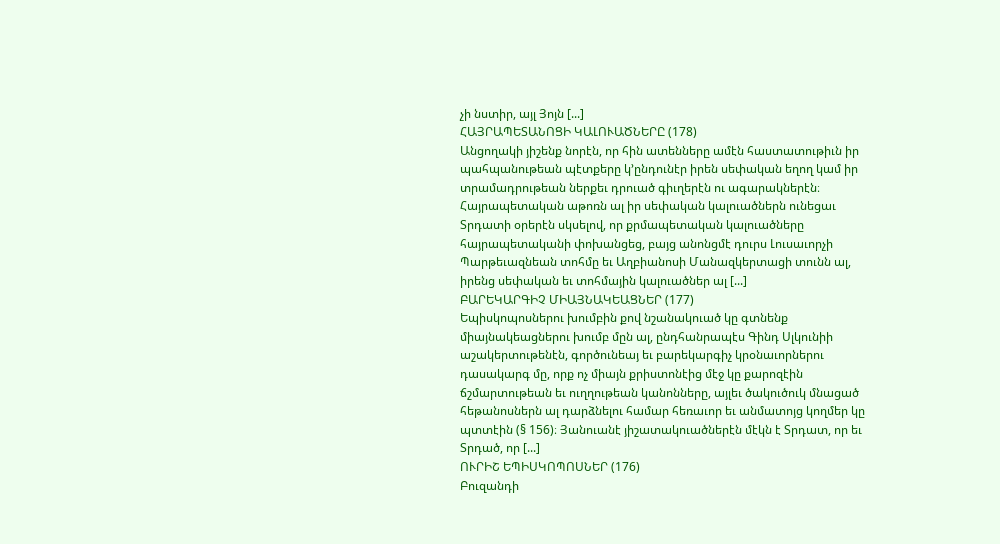չի նստիր, այլ Յոյն [...]
ՀԱՅՐԱՊԵՏԱՆՈՑԻ ԿԱԼՈՒԱԾՆԵՐԸ (178)
Անցողակի յիշենք նորէն, որ հին ատենները ամէն հաստատութիւն իր պահպանութեան պէտքերը կ’ընդունէր իրեն սեփական եղող կամ իր տրամադրութեան ներքեւ դրուած գիւղերէն ու ագարակներէն։ Հայրապետական աթոռն ալ իր սեփական կալուածներն ունեցաւ Տրդատի օրերէն սկսելով, որ քրմապետական կալուածները հայրապետականի փոխանցեց, բայց անոնցմէ դուրս Լուսաւորչի Պարթեւազնեան տոհմը եւ Աղբիանոսի Մանազկերտացի տունն ալ, իրենց սեփական եւ տոհմային կալուածներ ալ [...]
ԲԱՐԵԿԱՐԳԻՉ ՄԻԱՅՆԱԿԵԱՑՆԵՐ (177)
Եպիսկոպոսներու խումբին քով նշանակուած կը գտնենք միայնակեացներու խումբ մըն ալ, ընդհանրապէս Գինդ Սլկունիի աշակերտութենէն, գործունեայ եւ բարեկարգիչ կրօնաւորներու դասակարգ մը, որք ոչ միայն քրիստոնէից մէջ կը քարոզէին ճշմարտութեան եւ ուղղութեան կանոնները, այլեւ ծակուծուկ մնացած հեթանոսներն ալ դարձնելու համար հեռաւոր եւ անմատոյց կողմեր կը պտտէին (§ 156)։ Յանուանէ յիշատակուածներէն մէկն է Տրդատ, որ եւ Տրդած, որ [...]
ՈՒՐԻՇ ԵՊԻՍԿՈՊՈՍՆԵՐ (176)
Բուզանդի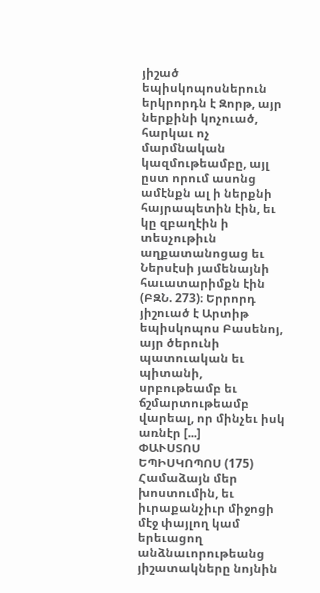յիշած եպիսկոպոսներուն երկրորդն է Զորթ, այր ներքինի կոչուած, հարկաւ ոչ մարմնական կազմութեամբը, այլ ըստ որում ասոնց ամէնքն ալ ի ներքնի հայրապետին էին, եւ կը զբաղէին ի տեսչութիւն աղքատանոցաց եւ Ներսէսի յամենայնի հաւատարիմքն էին (ԲԶՆ. 273)։ Երրորդ յիշուած է Արտիթ եպիսկոպոս Բասենոյ, այր ծերունի պատուական եւ պիտանի, սրբութեամբ եւ ճշմարտութեամբ վարեալ, որ մինչեւ իսկ առնէր [...]
ՓԱՒՍՏՈՍ ԵՊԻՍԿՈՊՈՍ (175)
Համաձայն մեր խոստումին, եւ իւրաքանչիւր միջոցի մէջ փայլող կամ երեւացող անձնաւորութեանց յիշատակները նոյնին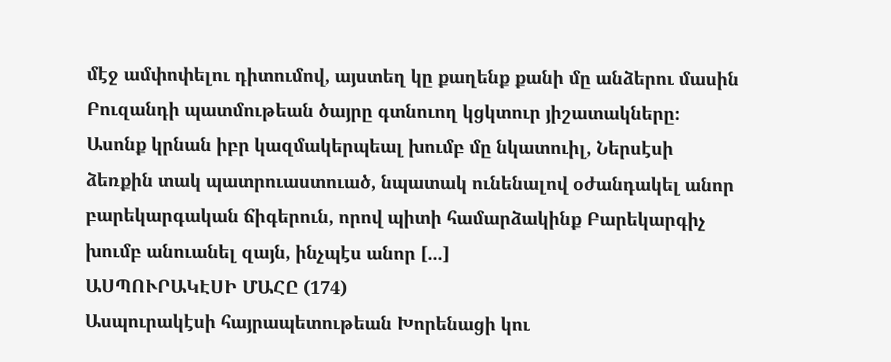մէջ ամփոփելու դիտումով, այստեղ կը քաղենք քանի մը անձերու մասին Բուզանդի պատմութեան ծայրը գտնուող կցկտուր յիշատակները։ Ասոնք կրնան իբր կազմակերպեալ խումբ մը նկատուիլ, Ներսէսի ձեռքին տակ պատրուաստուած, նպատակ ունենալով օժանդակել անոր բարեկարգական ճիգերուն, որով պիտի համարձակինք Բարեկարգիչ խումբ անուանել զայն, ինչպէս անոր [...]
ԱՍՊՈՒՐԱԿԷՍԻ ՄԱՀԸ (174)
Ասպուրակէսի հայրապետութեան Խորենացի կու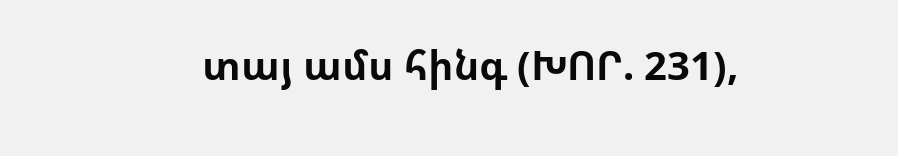տայ ամս հինգ (ԽՈՐ. 231),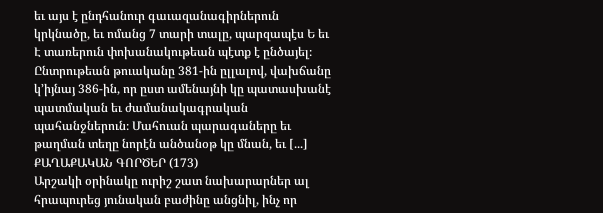եւ այս է ընդհանուր գաւազանագիրներուն կրկնածը, եւ ոմանց 7 տարի տալը, պարզապէս Ե եւ Է տառերուն փոխանակութեան պէտք է ընծայել։ Ընտրութեան թուականը 381-ին ըլլալով, վախճանը կ’իյնայ 386-ին, որ ըստ ամենայնի կը պատասխանէ պատմական եւ ժամանակագրական պահանջներուն։ Մահուան պարագաները եւ թաղման տեղը նորէն անծանօթ կը մնան, եւ [...]
ՔԱՂԱՔԱԿԱՆ ԳՈՐԾԵՐ (173)
Արշակի օրինակը ուրիշ շատ նախարարներ ալ հրապուրեց յունական բաժինը անցնիլ, ինչ որ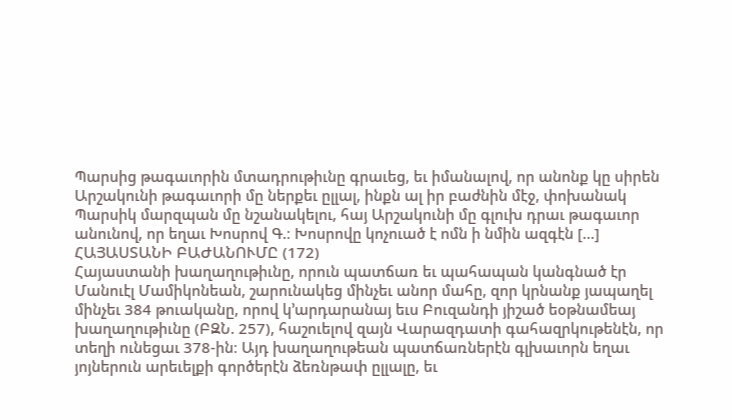Պարսից թագաւորին մտադրութիւնը գրաւեց, եւ իմանալով, որ անոնք կը սիրեն Արշակունի թագաւորի մը ներքեւ ըլլալ, ինքն ալ իր բաժնին մէջ, փոխանակ Պարսիկ մարզպան մը նշանակելու, հայ Արշակունի մը գլուխ դրաւ թագաւոր անունով, որ եղաւ Խոսրով Գ.։ Խոսրովը կոչուած է ոմն ի նմին ազգէն [...]
ՀԱՅԱՍՏԱՆԻ ԲԱԺԱՆՈՒՄԸ (172)
Հայաստանի խաղաղութիւնը, որուն պատճառ եւ պահապան կանգնած էր Մանուէլ Մամիկոնեան, շարունակեց մինչեւ անոր մահը, զոր կրնանք յապաղել մինչեւ 384 թուականը, որով կ’արդարանայ եւս Բուզանդի յիշած եօթնամեայ խաղաղութիւնը (ԲԶՆ. 257), հաշուելով զայն Վարազդատի գահազրկութենէն, որ տեղի ունեցաւ 378-ին։ Այդ խաղաղութեան պատճառներէն գլխաւորն եղաւ յոյներուն արեւելքի գործերէն ձեռնթափ ըլլալը, եւ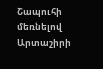Շապուհի մեռնելով Արտաշիրի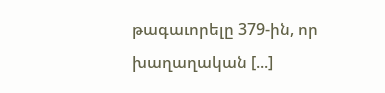թագաւորելը 379-ին, որ խաղաղական [...]